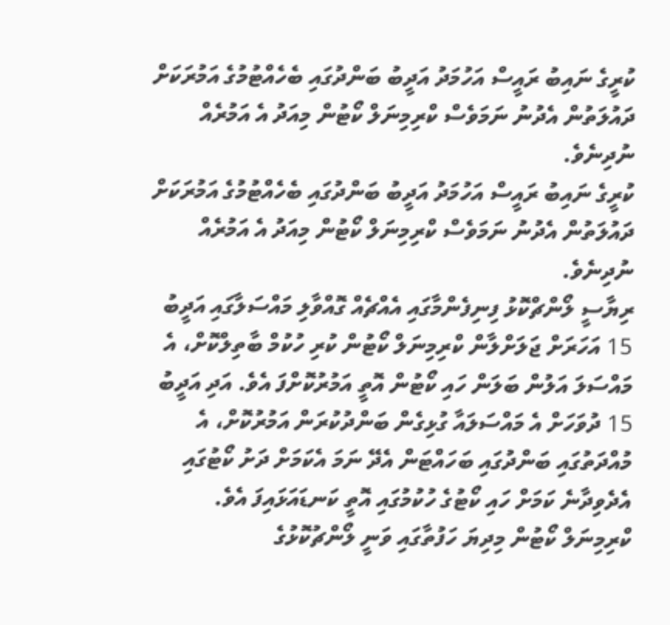ކުރީގެ ނައިބު ރައީސް އަހުމަދު އަދީބު ބަންދުގައި ބެހެއްޓުމުގެ އަމުރަކަށް ދައުލަތުން އެދުނު ނަމަވެސް ކްރިމިނަލް ކޯޓުން މިއަދު އެ އަމުރެއް ނުދިނެވެ.
ކުރީގެ ނައިބު ރައީސް އަހުމަދު އަދީބު ބަންދުގައި ބެހެއްޓުމުގެ އަމުރަކަށް ދައުލަތުން އެދުނު ނަމަވެސް ކްރިމިނަލް ކޯޓުން މިއަދު އެ އަމުރެއް ނުދިނެވެ.
ރިޔާސީ ލޯންޗްކޮޅު ފިނިފެންމާގައި އެއްޗެއް ގޮއްވާލި މައްސަލާގައި އަދީބު 15 އަހަރަށް ޖަލަށްލާން ކްރިމިނަލް ކޯޓުން ކުރި ހުކުމް ބާތިލްކޮށް، އެ މައްސަލަ އަލުން ބަލަން ހައި ކޯޓުން އޮތީ އަމުރުކޮށްފަ އެވެ. އަދި އަދީބު 15 ދުވަހަށް އެ މައްސަލައާ ގުޅިގެން ބަންދުކުރަން އަމުރުކޮށް، އެ މުއްދަތުގައި ބަންދުގައި ބަހައްޓަން އެދޭ ނަމަ އެކަމަށް ދަށު ކޯޓުގައި އެދެވިދާނެ ކަމަށް ހައި ކޯޓުގެ ހުކުމުގައި އޮތީ ކަނޑައަޅައިފަ އެވެ.
ކްރިމިނަލް ކޯޓުން މިދިޔަ ހަފުތާގައި ވަނީ ލޯންޗުކޮޅުގެ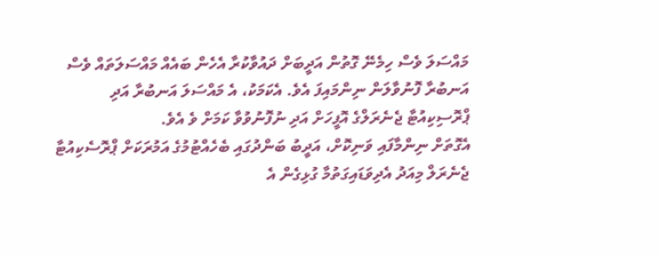މައްސަލަ ވެސް ހިމެނޭ ގޮތުން އަދީބަށް ދައުވާކުރާ އެހެން ބައެއް މައްސަލަތައް ވެސް އަނބުރާ ފޮނުވާލަން ނިންމައިފަ އެވެ. އެކަމަކު، އެ މައްސަލަ އަނބުރާ އަދި ޕްރޮސިކިއުޓާ ޖެނެރަލްގެ އޮފީހަށް އަދި ނުފޮނުވުވާ ކަމަށް ވެ އެވެ.
އެގޮތަށް ނިންމާފައި ވަނިކޮށް، އަދީބު ބަންދުގައި ބެހެއްޓުމުގެ އަމުރަކަށް ޕްރޮސެކިއުޓާ ޖެނެރަލް މިއަދު އެދިވަޑައިގަތުމާ ގުޅިގެން އެ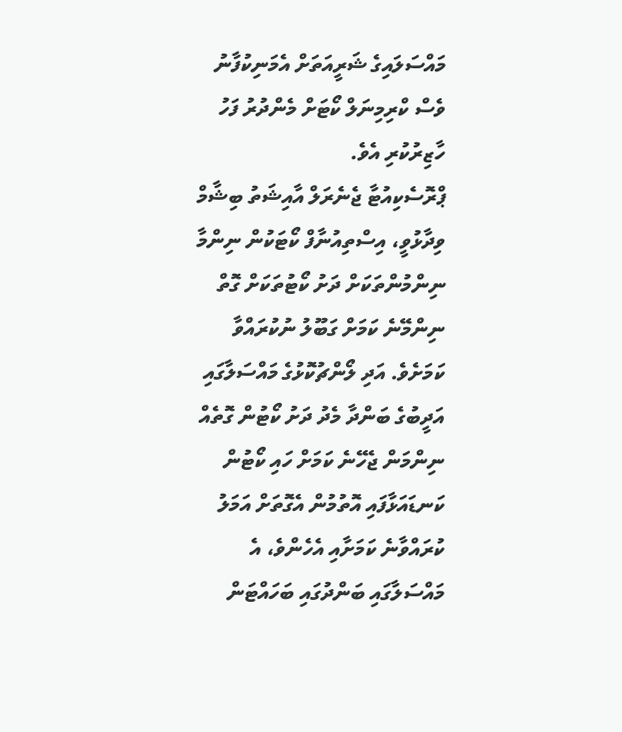މައްސަލައިގެ ޝަރީއަތަށް އެމަނިކުފާނު ވެސް ކްރިމިނަލް ކޯޓަށް މެންދުރު ފަހު ހާޒިރުކުރި އެވެ.
ޕްރޮސެކިއުޓާ ޖެނެރަލް އާއިޝަތު ބިޝާމް ވިދާޅުވީ، އިސްތިއުނާފް ކޯޓަކުން ނިންމާ ނިންމުންތަކަށް ދަށު ކޯޓުތަކަށް ގޮތް ނިންމޭނެ ކަމަށް ގަބޫލު ނުކުރައްވާ ކަމަށެވެ. އަދި ލޯންޗުކޮޅުގެ މައްސަލާގައި އަދީބުގެ ބަންދާ މެދު ދަށު ކޯޓުން ގޮތެއް ނިންމަން ޖެހޭނެ ކަމަށް ހައި ކޯޓުން ކަނޑައަޅާފައި އޮތުމުން އެގޮތަށް އަމަލު ކުރައްވާނެ ކަމަށާއި އެހެންވެ، އެ މައްސަލާގައި ބަންދުގައި ބަހައްޓަން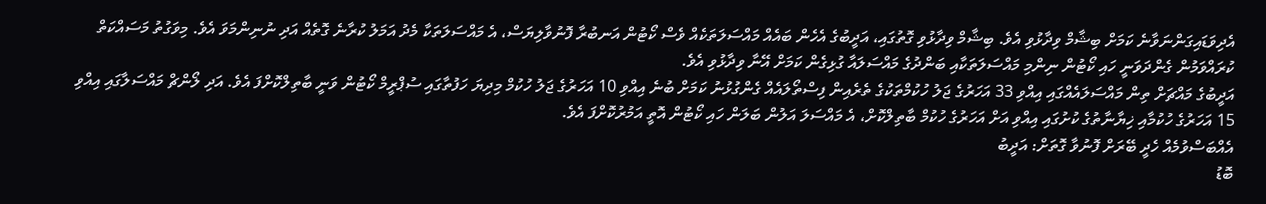އެދިވަޑައިގަންނަވާނެ ކަމަށް ބިޝާމް ވިދާޅުވި އެވެ. ބިޝާމް ވިދާޅުވި ގޮތުގައި، އަދީބުގެ އެހެން ބައެއް މައްސަލަތަކެއް ވެސް ކޯޓުން އަނބުރާ ފޮނުވާލިޔަސް، އެ މައްސަލަތަކާ މެދު އަމަލު ކުރާނެ ގޮތެއް އަދި ނުނިންމަވަ އެވެ. މިވަގުތު މަސައްކަތް ކުރައްވަމުން ގެންދަވަނީ ހައި ކޯޓުން ނިންމި މައްސަލަތަކާއި ބަންދުގެ މައްސަލައާ ގުޅިގެން ކަމަށް އޭނާ ވިދާޅުވި އެވެ.
އަދީބުގެ މައްޗަށް ތިން މައްސަލައެއްގައި އިއްވި 33 އަހަރުގެ ޖަލު ހުކުމްތަކުގެ ތެރެއިން ފިސްތޯލައެއް ގެންގުޅުނު ކަމަށް ބުނެ އިއްވި 10 އަހަރުގެ ޖަލު ހުކުމް މިދިޔަ ހަފުތާގައި ސުޕްރީމް ކޯޓުން ވަނީ ބާތިލްކޮށްފަ އެވެ. އަދި ލޯންޗް މައްސަލާގައި އިއްވި 15 އަހަރުގެ ހުކުމާއި ޚިޔާނާތުގެ ކުށުގައި އިއްވި އަށް އަހަރުގެ ހުކުމް ބާތިލްކޮށް، އެ މައްސަލަ އަލުން ބަލަން ހައި ކޯޓުން އޮތީ އަމުރުކޮށްފަ އެވެ.
އެއްބަސްވުމެއް ހެދީ ބޭރަށް ފޮނުވާ ގޮތަށް: އަދީބު
ބޮޑު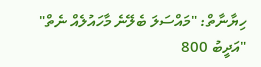ހިޔާނާތް: "މައްސަލަ ބެލޭނެ މާހައުލެއް ނެތް"
"އަދީބު 800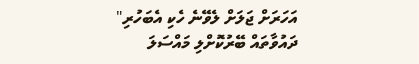އަހަރަށް ޖަލަށް ލެވޭނެ ހެކި އެބަހުރި"
ދައުވާތައް ބޭރުކޮށްލި މައްސަލަ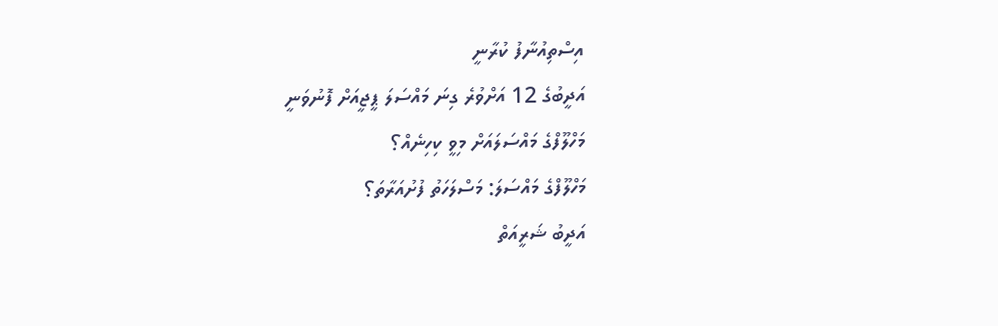އިސްތިއުނާފު ކުރާނީ
އަދީބުގެ 12 އަށްވުރެ ގިނަ މައްސަލަ ޕީޖީއަށް ފޮނުވަނީ
މަހްލޫފްގެ މައްސަލައަށް މިވީ ކިހިނެއް؟
މަހްލޫފްގެ މައްސަލަ: މަސްލަހަތު ފުށުއަރާތަ؟
އަދީބު ޝަރީއަތް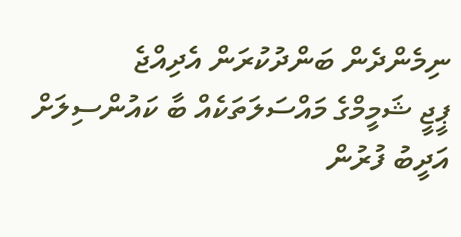ނިމެންދެން ބަންދުކުރަން އެދިއްޖެ
ޕީޖީ ޝަމީމްގެ މައްސަލަތަކެއް ބާ ކައުންސިލަށް
އަދީބު ފުރުން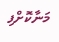މަނާކޮށްފި